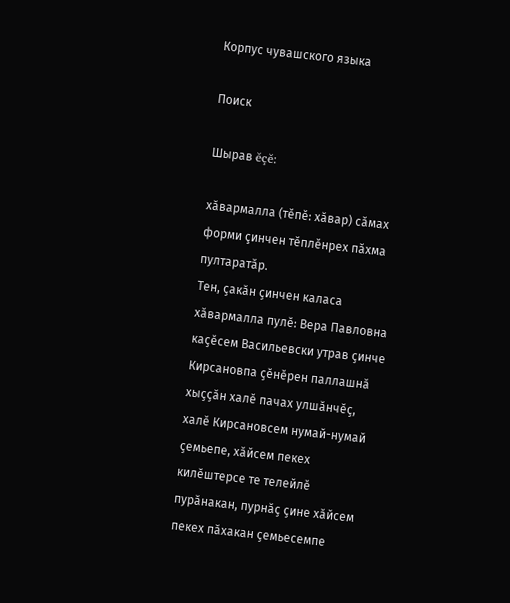Корпус чувашского языка

Поиск

Шырав ĕçĕ:

хӑвармалла (тĕпĕ: хӑвар) сăмах форми çинчен тĕплĕнрех пăхма пултаратăр.
Тен, ҫакӑн ҫинчен каласа хӑвармалла пулӗ: Вера Павловна каҫӗсем Васильевски утрав ҫинче Кирсановпа ҫӗнӗрен паллашнӑ хыҫҫӑн халӗ пачах улшӑнчӗҫ, халӗ Кирсановсем нумай-нумай ҫемьепе, хӑйсем пекех килӗштерсе те телейлӗ пурӑнакан, пурнӑҫ ҫине хӑйсем пекех пӑхакан ҫемьесемпе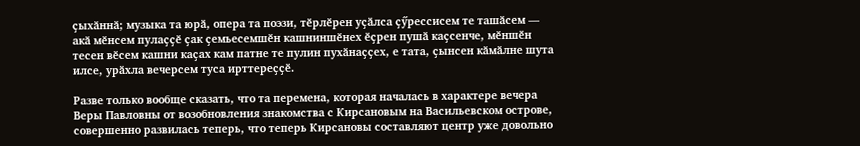ҫыхӑннӑ; музыка та юрӑ, опера та поэзи, тӗрлӗрен уҫӑлса ҫӳрессисем те ташӑсем — акӑ мӗнсем пулаҫҫӗ ҫак ҫемьесемшӗн кашниншӗнех ӗҫрен пушӑ каҫсенче, мӗншӗн тесен вӗсем кашни каҫах кам патне те пулин пухӑнаҫҫех, е тата, ҫынсен кӑмӑлне шута илсе, урӑхла вечерсем туса ирттереҫҫӗ.

Разве только вообще сказать, что та перемена, которая началась в характере вечера Веры Павловны от возобновления знакомства с Кирсановым на Васильевском острове, совершенно развилась теперь, что теперь Кирсановы составляют центр уже довольно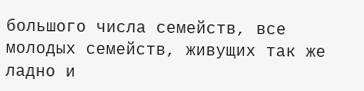большого числа семейств, все молодых семейств, живущих так же ладно и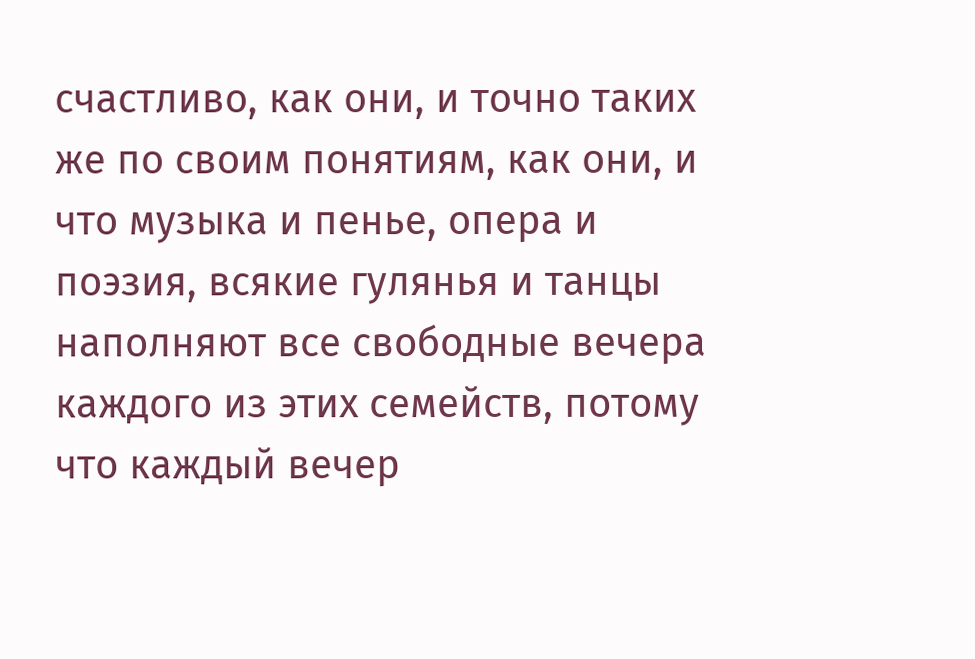счастливо, как они, и точно таких же по своим понятиям, как они, и что музыка и пенье, опера и поэзия, всякие гулянья и танцы наполняют все свободные вечера каждого из этих семейств, потому что каждый вечер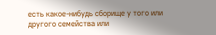есть какое-нибудь сборище у того или другого семейства или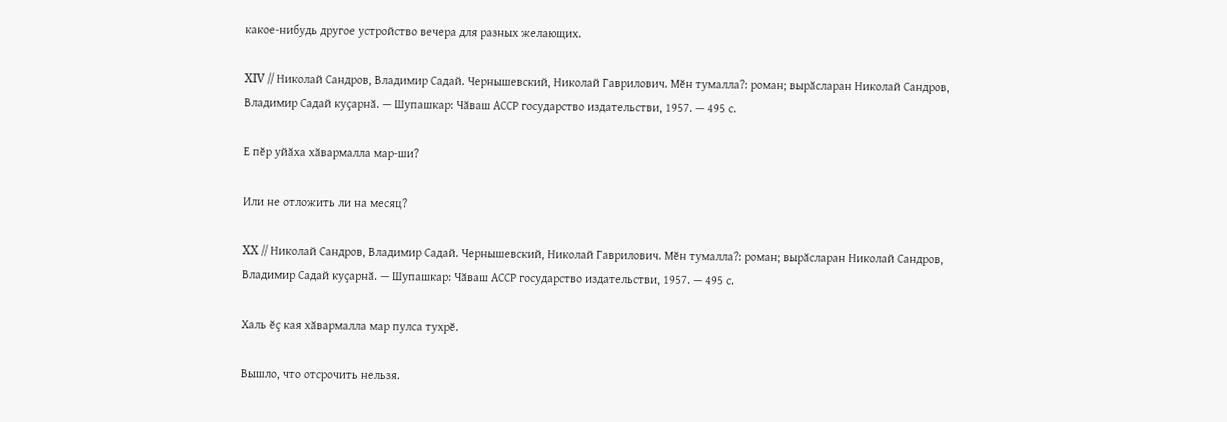какое-нибудь другое устройство вечера для разных желающих.

XIV // Николай Сандров, Владимир Садай. Чернышевский, Николай Гаврилович. Мӗн тумалла?: роман; вырӑсларан Николай Сандров, Владимир Садай куҫарнӑ. — Шупашкар: Чӑваш АССР государство издательстви, 1957. — 495 с.

Е пӗр уйӑха хӑвармалла мар-ши?

Или не отложить ли на месяц?

XX // Николай Сандров, Владимир Садай. Чернышевский, Николай Гаврилович. Мӗн тумалла?: роман; вырӑсларан Николай Сандров, Владимир Садай куҫарнӑ. — Шупашкар: Чӑваш АССР государство издательстви, 1957. — 495 с.

Халь ӗҫ кая хӑвармалла мар пулса тухрӗ.

Вышло, что отсрочить нельзя.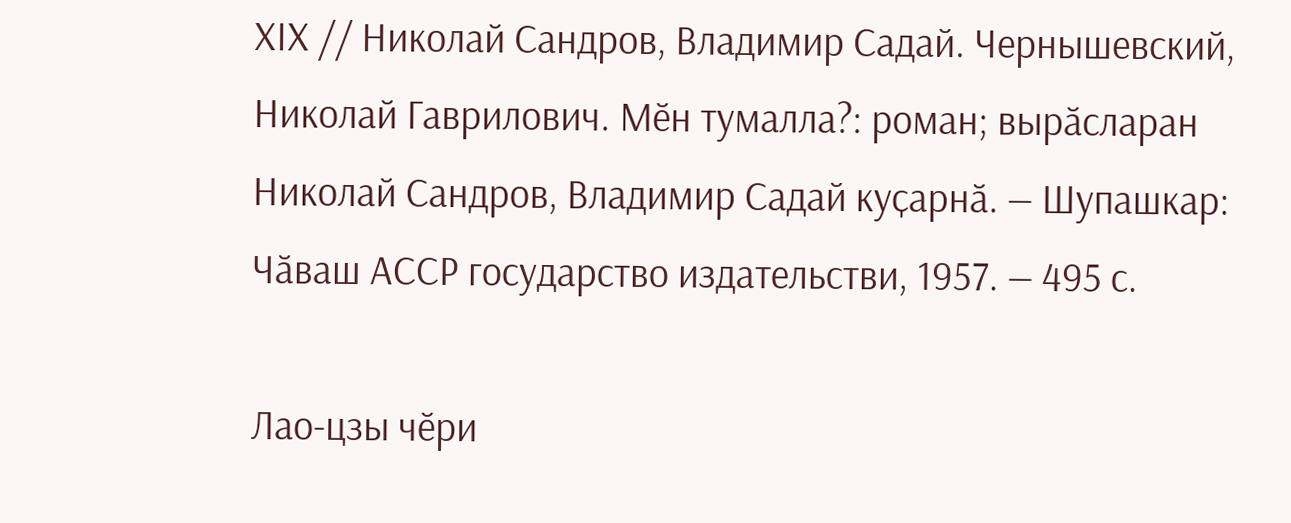XIX // Николай Сандров, Владимир Садай. Чернышевский, Николай Гаврилович. Мӗн тумалла?: роман; вырӑсларан Николай Сандров, Владимир Садай куҫарнӑ. — Шупашкар: Чӑваш АССР государство издательстви, 1957. — 495 с.

Лао-цзы чӗри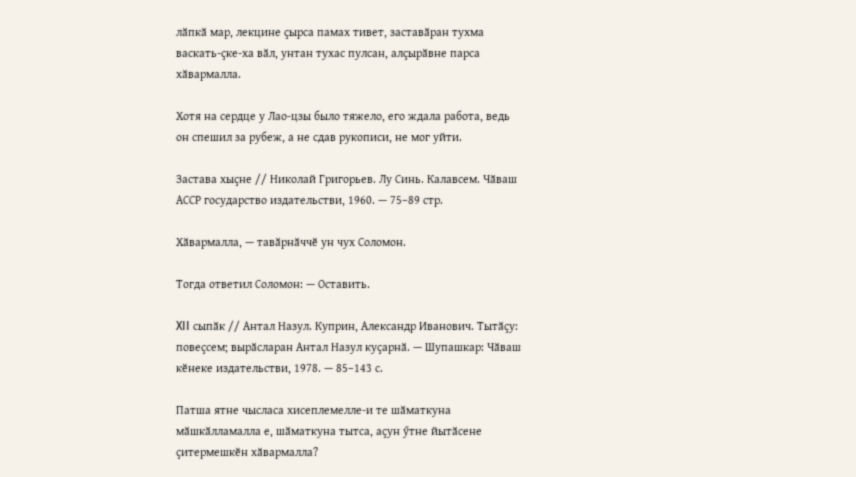лӑпкӑ мар, лекцине ҫырса памах тивет, заставӑран тухма васкать-ҫке-ха вӑл, унтан тухас пулсан, алҫырӑвне парса хӑвармалла.

Хотя на сердце у Лао-цзы было тяжело, его ждала работа, ведь он спешил за рубеж, а не сдав рукописи, не мог уйти.

Застава хыҫне // Николай Григорьев. Лу Синь. Калавсем. Чӑваш АССР государство издательстви, 1960. — 75–89 стр.

Хӑвармалла, — тавӑрнӑччӗ ун чух Соломон.

Тогда ответил Соломон: — Оставить.

XII сыпӑк // Антал Назул. Куприн, Александр Иванович. Тытӑҫу: повеҫсем; вырӑсларан Антал Назул куҫарнӑ. — Шупашкар: Чӑваш кӗнеке издательстви, 1978. — 85–143 с.

Патша ятне чысласа хисеплемелле-и те шӑматкуна мӑшкӑлламалла е, шӑматкуна тытса, аҫун ӳтне йытӑсене ҫитермешкӗн хӑвармалла?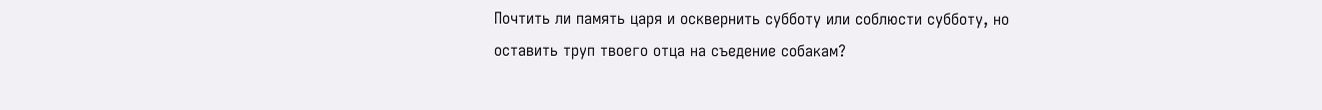Почтить ли память царя и осквернить субботу или соблюсти субботу, но оставить труп твоего отца на съедение собакам?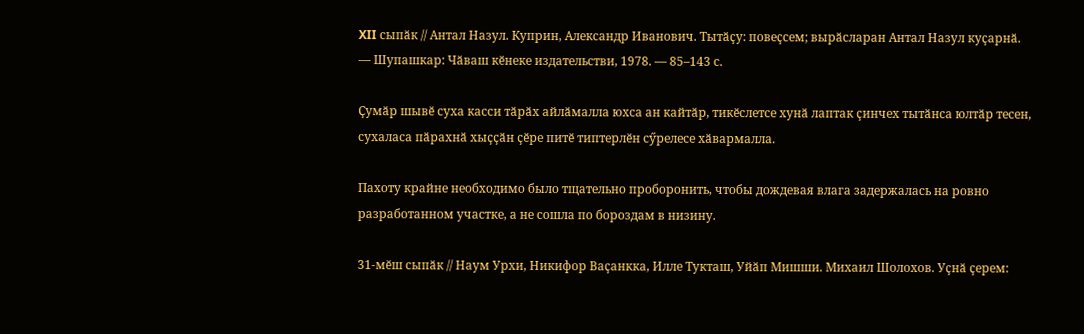XII сыпӑк // Антал Назул. Куприн, Александр Иванович. Тытӑҫу: повеҫсем; вырӑсларан Антал Назул куҫарнӑ. — Шупашкар: Чӑваш кӗнеке издательстви, 1978. — 85–143 с.

Ҫумӑр шывӗ суха касси тӑрӑх айлӑмалла юхса ан кайтӑр, тикӗслетсе хунӑ лаптак ҫинчех тытӑнса юлтӑр тесен, сухаласа пӑрахнӑ хыҫҫӑн ҫӗре питӗ типтерлӗн сӳрелесе хӑвармалла.

Пахоту крайне необходимо было тщательно проборонить, чтобы дождевая влага задержалась на ровно разработанном участке, а не сошла по бороздам в низину.

31-мӗш сыпӑк // Наум Урхи, Никифор Ваҫанкка, Илле Тукташ, Уйӑп Мишши. Михаил Шолохов. Уҫнӑ ҫерем: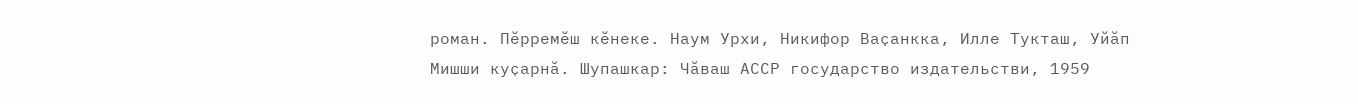роман. Пӗрремӗш кӗнеке. Наум Урхи, Никифор Ваҫанкка, Илле Тукташ, Уйӑп Мишши куҫарнӑ. Шупашкар: Чӑваш АССР государство издательстви, 1959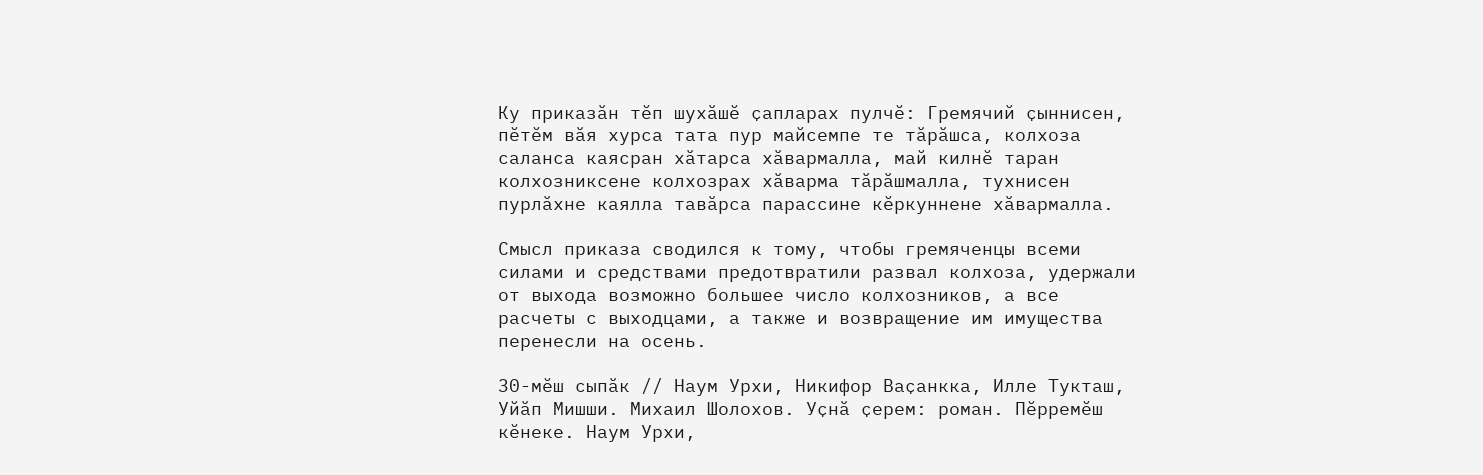Ку приказӑн тӗп шухӑшӗ ҫапларах пулчӗ: Гремячий ҫыннисен, пӗтӗм вӑя хурса тата пур майсемпе те тӑрӑшса, колхоза саланса каясран хӑтарса хӑвармалла, май килнӗ таран колхозниксене колхозрах хӑварма тӑрӑшмалла, тухнисен пурлӑхне каялла тавӑрса парассине кӗркуннене хӑвармалла.

Смысл приказа сводился к тому, чтобы гремяченцы всеми силами и средствами предотвратили развал колхоза, удержали от выхода возможно большее число колхозников, а все расчеты с выходцами, а также и возвращение им имущества перенесли на осень.

30-мӗш сыпӑк // Наум Урхи, Никифор Ваҫанкка, Илле Тукташ, Уйӑп Мишши. Михаил Шолохов. Уҫнӑ ҫерем: роман. Пӗрремӗш кӗнеке. Наум Урхи,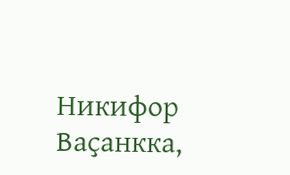Никифор Ваҫанкка,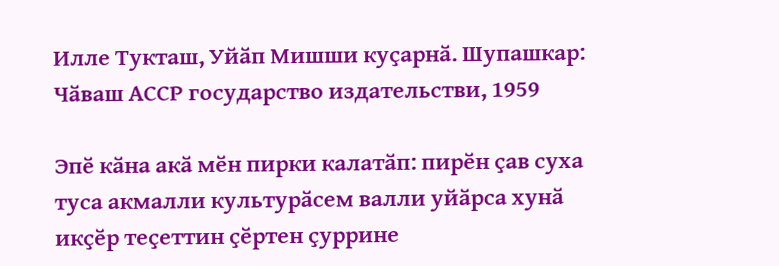Илле Тукташ, Уйӑп Мишши куҫарнӑ. Шупашкар: Чӑваш АССР государство издательстви, 1959

Эпӗ кӑна акӑ мӗн пирки калатӑп: пирӗн ҫав суха туса акмалли культурӑсем валли уйӑрса хунӑ икҫӗр теҫеттин ҫӗртен ҫуррине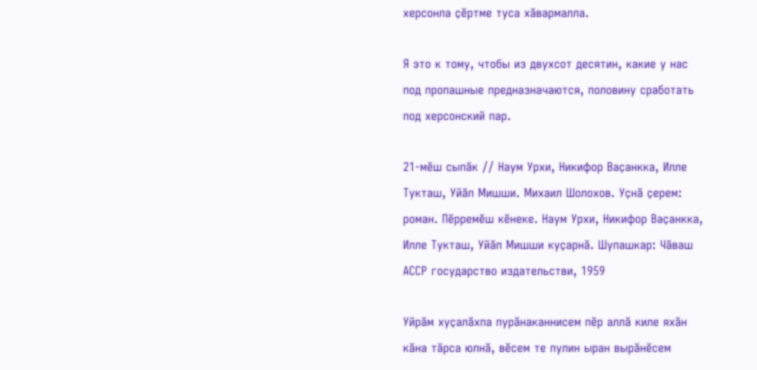херсонла ҫӗртме туса хӑвармалла.

Я это к тому, чтобы из двухсот десятин, какие у нас под пропашные предназначаются, половину сработать под херсонский пар.

21-мӗш сыпӑк // Наум Урхи, Никифор Ваҫанкка, Илле Тукташ, Уйӑп Мишши. Михаил Шолохов. Уҫнӑ ҫерем: роман. Пӗрремӗш кӗнеке. Наум Урхи, Никифор Ваҫанкка, Илле Тукташ, Уйӑп Мишши куҫарнӑ. Шупашкар: Чӑваш АССР государство издательстви, 1959

Уйрӑм хуҫалӑхпа пурӑнаканнисем пӗр аллӑ киле яхӑн кӑна тӑрса юлнӑ, вӗсем те пулин ыран вырӑнӗсем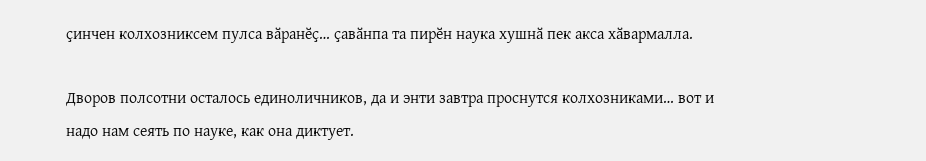ҫинчен колхозниксем пулса вӑранӗҫ… ҫавӑнпа та пирӗн наука хушнӑ пек акса хӑвармалла.

Дворов полсотни осталось единоличников, да и энти завтра проснутся колхозниками… вот и надо нам сеять по науке, как она диктует.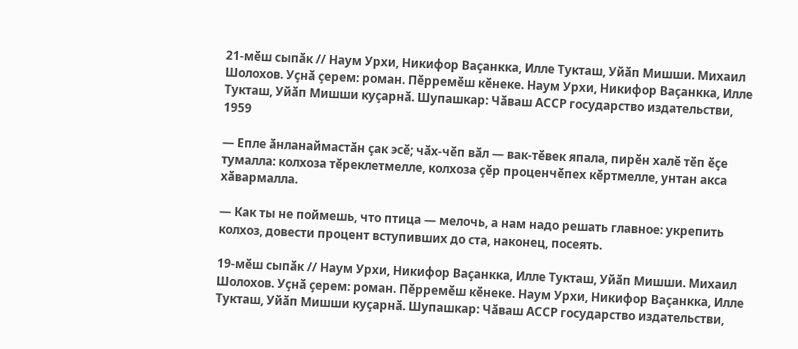21-мӗш сыпӑк // Наум Урхи, Никифор Ваҫанкка, Илле Тукташ, Уйӑп Мишши. Михаил Шолохов. Уҫнӑ ҫерем: роман. Пӗрремӗш кӗнеке. Наум Урхи, Никифор Ваҫанкка, Илле Тукташ, Уйӑп Мишши куҫарнӑ. Шупашкар: Чӑваш АССР государство издательстви, 1959

— Епле ӑнланаймастӑн ҫак эсӗ; чӑх-чӗп вӑл — вак-тӗвек япала, пирӗн халӗ тӗп ӗҫе тумалла: колхоза тӗреклетмелле, колхоза ҫӗр проценчӗпех кӗртмелле, унтан акса хӑвармалла.

— Как ты не поймешь, что птица — мелочь, а нам надо решать главное: укрепить колхоз, довести процент вступивших до ста, наконец, посеять.

19-мӗш сыпӑк // Наум Урхи, Никифор Ваҫанкка, Илле Тукташ, Уйӑп Мишши. Михаил Шолохов. Уҫнӑ ҫерем: роман. Пӗрремӗш кӗнеке. Наум Урхи, Никифор Ваҫанкка, Илле Тукташ, Уйӑп Мишши куҫарнӑ. Шупашкар: Чӑваш АССР государство издательстви,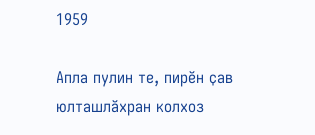1959

Апла пулин те, пирӗн ҫав юлташлӑхран колхоз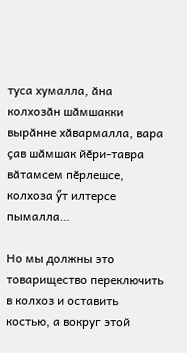туса хумалла, ӑна колхозӑн шӑмшакки вырӑнне хӑвармалла, вара ҫав шӑмшак йӗри-тавра вӑтамсем пӗрлешсе, колхоза ӳт илтерсе пымалла…

Но мы должны это товарищество переключить в колхоз и оставить костью, а вокруг этой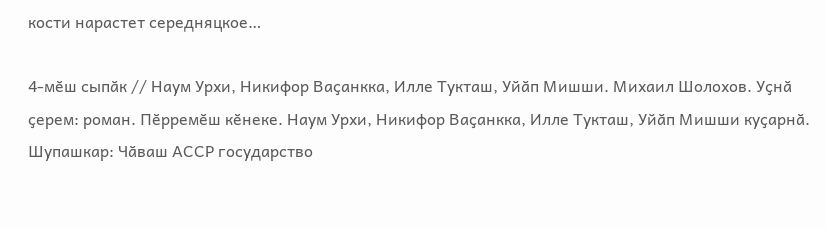кости нарастет середняцкое…

4-мӗш сыпӑк // Наум Урхи, Никифор Ваҫанкка, Илле Тукташ, Уйӑп Мишши. Михаил Шолохов. Уҫнӑ ҫерем: роман. Пӗрремӗш кӗнеке. Наум Урхи, Никифор Ваҫанкка, Илле Тукташ, Уйӑп Мишши куҫарнӑ. Шупашкар: Чӑваш АССР государство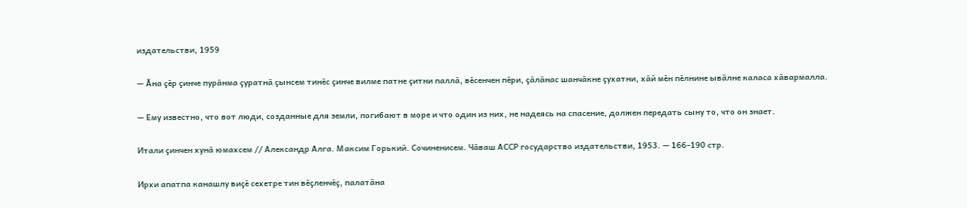издательстви, 1959

— Ӑна ҫӗр ҫинче пурӑнма ҫуратнӑ ҫынсем тинӗс ҫинче вилме патне ҫитни паллӑ, вӗсенчен пӗри, ҫӑлӑнас шанчӑкне ҫухатни, хӑй мӗн пӗлнине ывӑлне каласа хӑвармалла.

— Ему известно, что вот люди, созданные для земли, погибают в море и что один из них, не надеясь на спасение, должен передать сыну то, что он знает.

Итали ҫинчен хунӑ юмахсем // Александр Алга. Максим Горький. Сочиненисем. Чӑваш АССР государство издательстви, 1953. — 166–190 стр.

Ирхи апатпа канашлу виҫӗ сехетре тин вӗҫленчӗҫ, палатӑна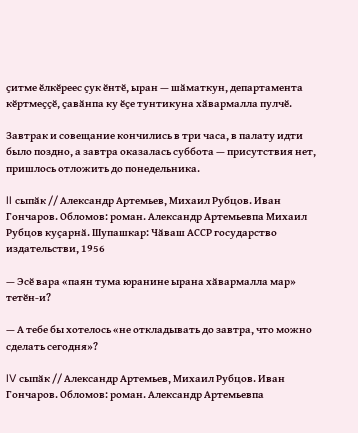ҫитме ӗлкӗреес ҫук ӗнтӗ, ыран — шӑматкун, департамента кӗртмеҫҫӗ, ҫавӑнпа ку ӗҫе тунтикуна хӑвармалла пулчӗ.

Завтрак и совещание кончились в три часа, в палату идти было поздно, а завтра оказалась суббота — присутствия нет, пришлось отложить до понедельника.

II сыпӑк // Александр Артемьев, Михаил Рубцов. Иван Гончаров. Обломов: роман. Александр Артемьевпа Михаил Рубцов куҫарнӑ. Шупашкар: Чӑваш АССР государство издательстви, 1956

— Эсӗ вара «паян тума юранине ырана хӑвармалла мар» тетӗн-и?

— А тебе бы хотелось «не откладывать до завтра, что можно сделать сегодня»?

IV сыпӑк // Александр Артемьев, Михаил Рубцов. Иван Гончаров. Обломов: роман. Александр Артемьевпа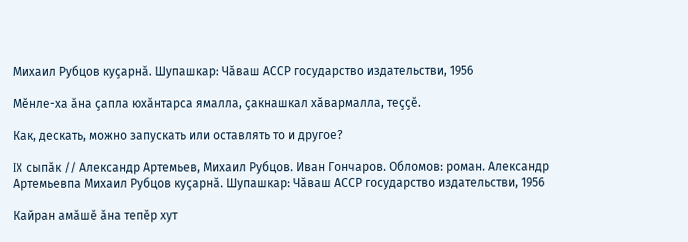Михаил Рубцов куҫарнӑ. Шупашкар: Чӑваш АССР государство издательстви, 1956

Мӗнле-ха ӑна ҫапла юхӑнтарса ямалла, ҫакнашкал хӑвармалла, теҫҫӗ.

Как, дескать, можно запускать или оставлять то и другое?

IX сыпӑк // Александр Артемьев, Михаил Рубцов. Иван Гончаров. Обломов: роман. Александр Артемьевпа Михаил Рубцов куҫарнӑ. Шупашкар: Чӑваш АССР государство издательстви, 1956

Кайран амӑшӗ ӑна тепӗр хут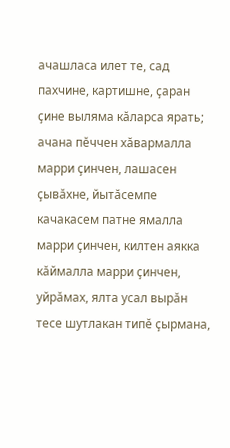ачашласа илет те, сад пахчине, картишне, ҫаран ҫине выляма кӑларса ярать; ачана пӗччен хӑвармалла марри ҫинчен, лашасен ҫывӑхне, йытӑсемпе качакасем патне ямалла марри ҫинчен, килтен аякка кӑймалла марри ҫинчен, уйрӑмах, ялта усал вырӑн тесе шутлакан типӗ ҫырмана,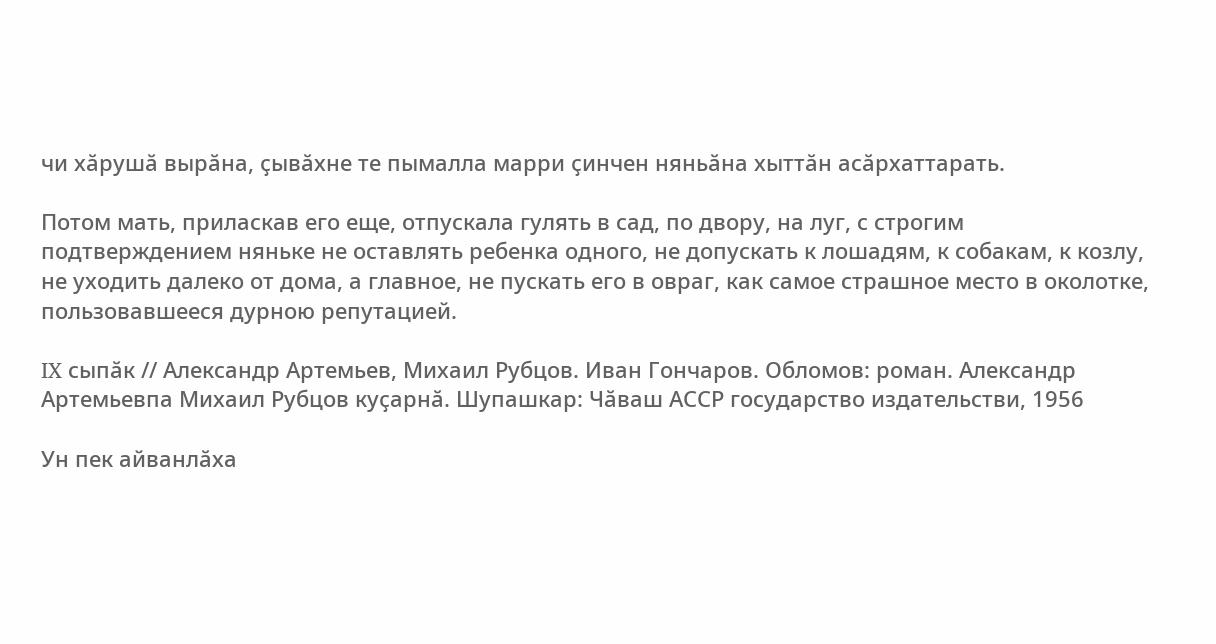чи хӑрушӑ вырӑна, ҫывӑхне те пымалла марри ҫинчен няньӑна хыттӑн асӑрхаттарать.

Потом мать, приласкав его еще, отпускала гулять в сад, по двору, на луг, с строгим подтверждением няньке не оставлять ребенка одного, не допускать к лошадям, к собакам, к козлу, не уходить далеко от дома, а главное, не пускать его в овраг, как самое страшное место в околотке, пользовавшееся дурною репутацией.

IX сыпӑк // Александр Артемьев, Михаил Рубцов. Иван Гончаров. Обломов: роман. Александр Артемьевпа Михаил Рубцов куҫарнӑ. Шупашкар: Чӑваш АССР государство издательстви, 1956

Ун пек айванлӑха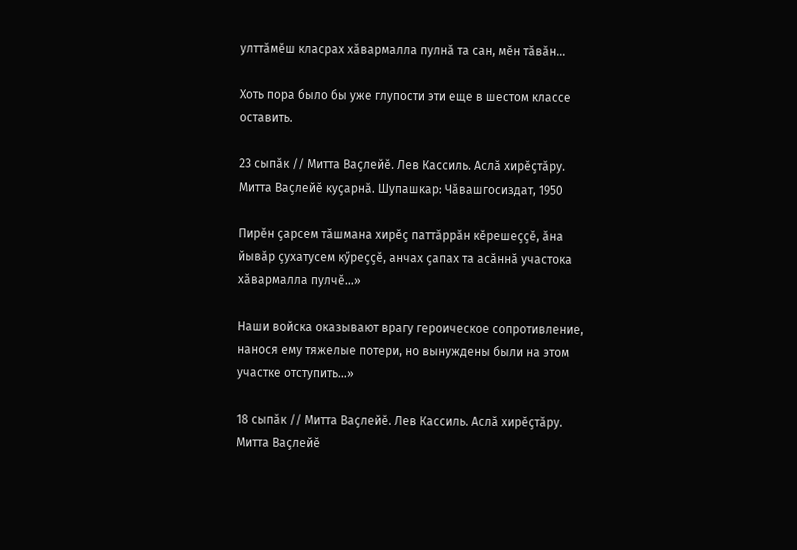улттӑмӗш класрах хӑвармалла пулнӑ та сан, мӗн тӑвӑн…

Хоть пора было бы уже глупости эти еще в шестом классе оставить.

23 сыпӑк // Митта Ваҫлейӗ. Лев Кассиль. Аслӑ хирӗҫтӑру. Митта Ваҫлейӗ куҫарнӑ. Шупашкар: Чӑвашгосиздат, 1950

Пирӗн ҫарсем тӑшмана хирӗҫ паттӑррӑн кӗрешеҫҫӗ, ӑна йывӑр ҫухатусем кӳреҫҫӗ, анчах ҫапах та асӑннӑ участока хӑвармалла пулчӗ…»

Наши войска оказывают врагу героическое сопротивление, нанося ему тяжелые потери, но вынуждены были на этом участке отступить…»

18 сыпӑк // Митта Ваҫлейӗ. Лев Кассиль. Аслӑ хирӗҫтӑру. Митта Ваҫлейӗ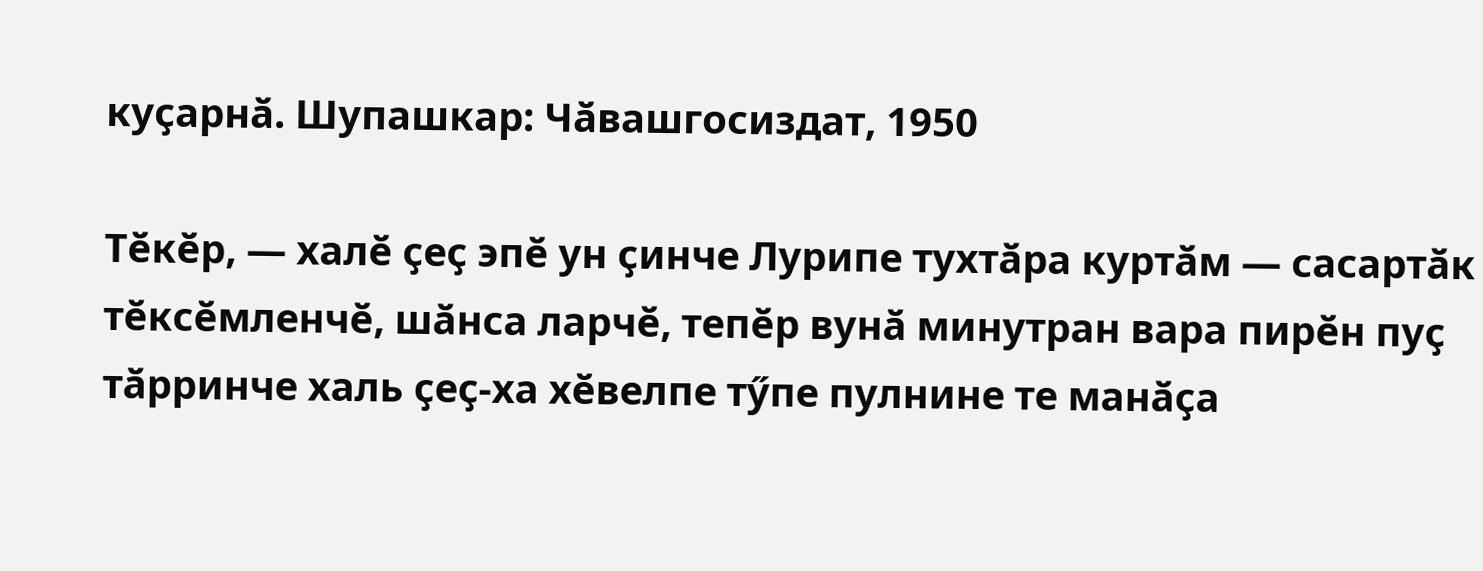куҫарнӑ. Шупашкар: Чӑвашгосиздат, 1950

Тӗкӗр, — халӗ ҫеҫ эпӗ ун ҫинче Лурипе тухтӑра куртӑм — сасартӑк тӗксӗмленчӗ, шӑнса ларчӗ, тепӗр вунӑ минутран вара пирӗн пуҫ тӑрринче халь ҫеҫ-ха хӗвелпе тӳпе пулнине те манӑҫа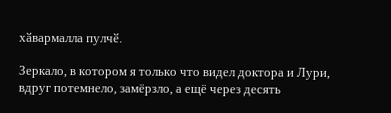хӑвармалла пулчӗ.

Зеркало, в котором я только что видел доктора и Лури, вдруг потемнело, замёрзло, а ещё через десять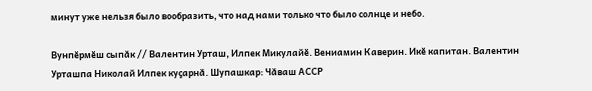минут уже нельзя было вообразить, что над нами только что было солнце и небо.

Вунпӗрмӗш сыпӑк // Валентин Урташ, Илпек Микулайӗ. Вениамин Каверин. Икӗ капитан. Валентин Урташпа Николай Илпек куҫарнӑ. Шупашкар: Чӑваш АССР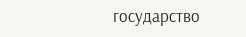государство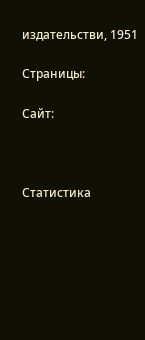издательстви, 1951

Страницы:

Сайт:



Статистика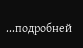...подробней